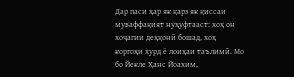Дар паси ҳар як қарз як қиссаи муваффақият нуҳуфтааст: хоҳ он хоҷагии деҳқонӣ бошад, хоҳ коргоҳи хурд ё лоиҳаи таълимӣ. Мо бо Йекле Ҳанс Йоахим,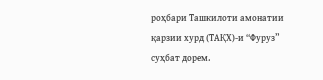роҳбари Ташкилоти амонатии қарзии хурд (ТАҚХ)-и “Фуруз” суҳбат дорем.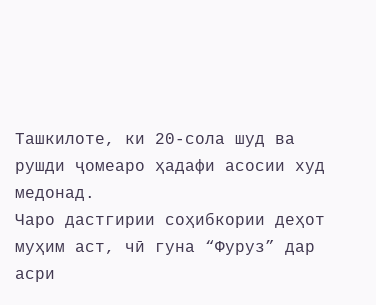Ташкилоте, ки 20-сола шуд ва рушди ҷомеаро ҳадафи асосии худ медонад.
Чаро дастгирии соҳибкории деҳот муҳим аст, чӣ гуна “Фуруз” дар асри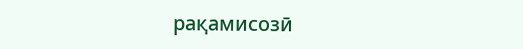рақамисозӣ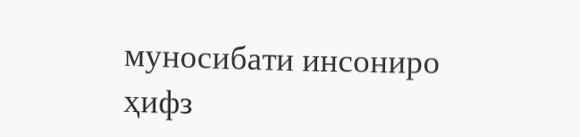муносибати инсониро ҳифз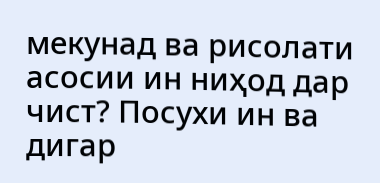мекунад ва рисолати асосии ин ниҳод дар чист? Посухи ин ва дигар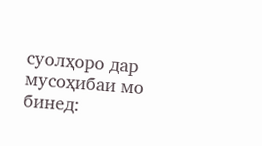суолҳоро дар мусоҳибаи мо бинед: